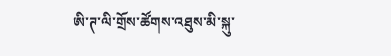ཨི་ཊ་ལི་གྲོས་ཚོགས་འཐུས་མི་སྐུ་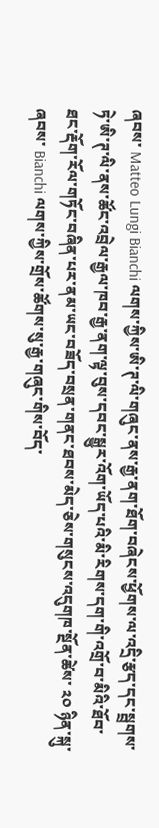ཞབས་ Matteo Lungi Bianchi ལགས་ཀྱིས་ཨི་ཊ་ལི་གཞུང་ནས་རྒྱ་ནག་ཐོག་བཞེངས་ཕྱོགས་ལ་འདྲི་རྩད་དང་སྦྲགས་ཏེ་ཨི་ཊ་ལི་ནས་ཚོང་འབྲེལ་རྒྱལ་ཁབ་རྒྱ་ནག་ལྟ་བུས་དབང་སྒྱུར་འོག་ཡོད་པའི་མི་རིགས་དག་གི་འགྲོ་བ་མིའི་ཐོབ་ཐང་རྡོག་རོལ་གཏོང་བཞིན་པར་ནམ་ཡང་བཟོད་བསྲན་གནང་ཐབས་མེད་ཅེས་གསུངས་འདུགཁ་སྔོན་ཚེས་ ༢༠ ཉིན་སྐུ་ཞབས་ Bianchi ལགས་ཀྱིས་གྲོས་ཚོགས་སུ་རྒྱ་གཞུང་གིས་བོད་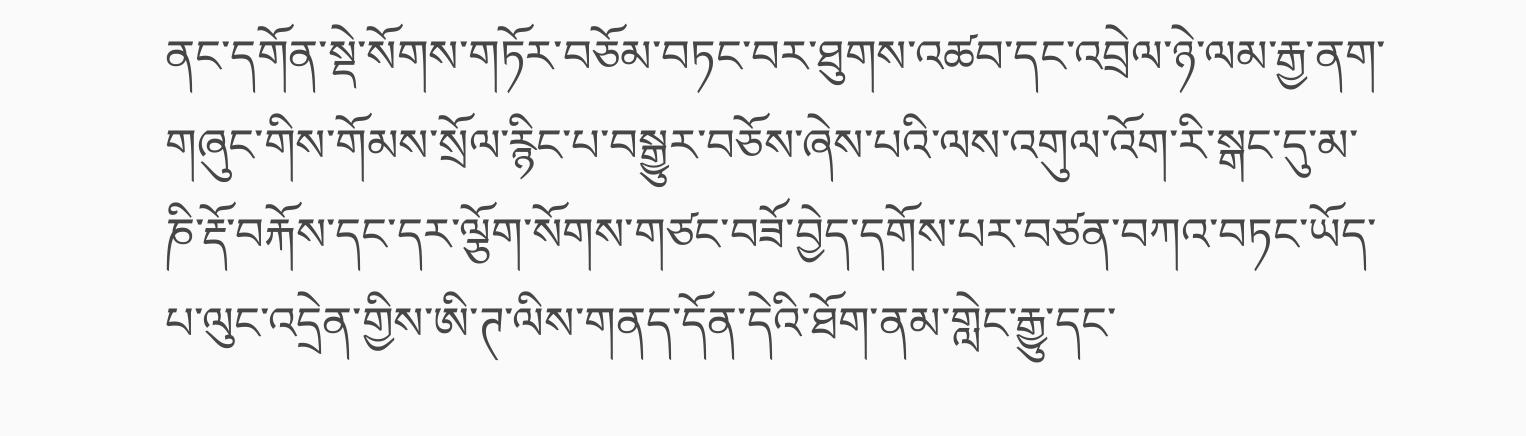ནང་དགོན་སྡེ་སོགས་གཏོར་བཅོམ་བཏང་བར་ཐུགས་འཚབ་དང་འབྲེལ་ཉེ་ལམ་རྒྱ་ནག་གཞུང་གིས་གོམས་སྲོལ་རྙིང་པ་བསྒྱུར་བཅོས་ཞེས་པའི་ལས་འགུལ་འོག་རི་སྒང་དུ་མ་ཎི་རྡོ་བརྐོས་དང་དར་ལྕོག་སོགས་གཙང་བཟོ་བྱེད་དགོས་པར་བཙན་བཀའ་བཏང་ཡོད་པ་ལུང་འདྲེན་གྱིས་ཨི་ཊ་ལིས་གནད་དོན་དེའི་ཐོག་ནམ་གླེང་རྒྱུ་དང་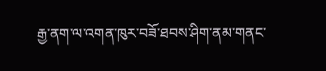རྒྱ་ནག་ལ་འགན་ཁུར་བཟོ་ཐབས་ཤིག་ནམ་གནང་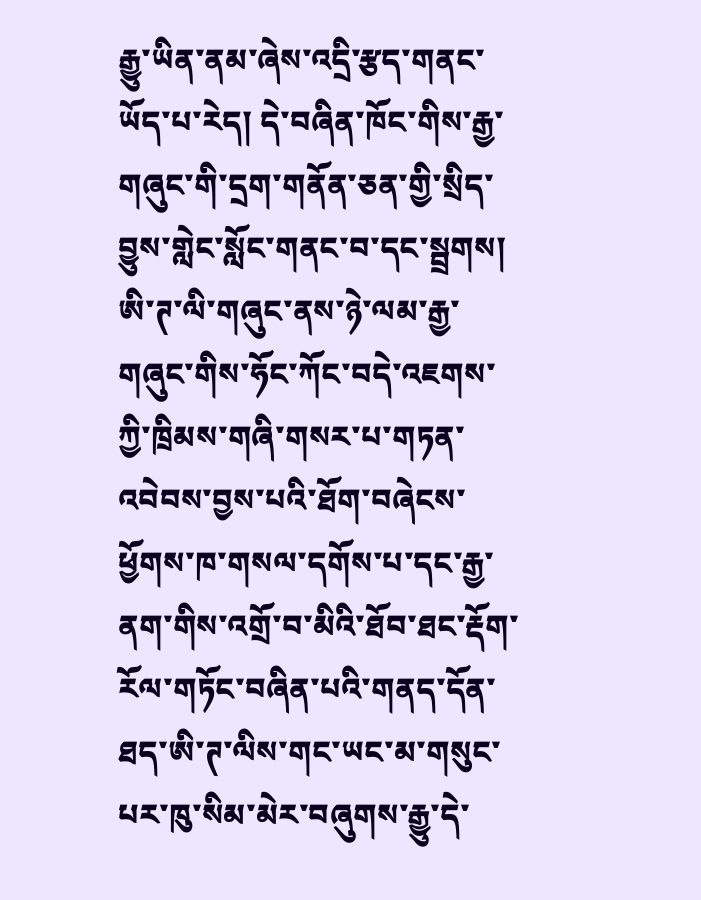རྒྱུ་ཡིན་ནམ་ཞེས་འདྲི་རྩད་གནང་ཡོད་པ་རེད། དེ་བཞིན་ཁོང་གིས་རྒྱ་གཞུང་གི་དྲག་གནོན་ཅན་གྱི་སྲིད་བྱུས་གླེང་སློང་གནང་བ་དང་སྦྲགས། ཨི་ཊ་ལི་གཞུང་ནས་ཉེ་ལམ་རྒྱ་གཞུང་གིས་ཧོང་ཀོང་བདེ་འཇགས་ཀྱི་ཁྲིམས་གཞི་གསར་པ་གཏན་འབེབས་བྱས་པའི་ཐོག་བཞེངས་ཕྱོགས་ཁ་གསལ་དགོས་པ་དང་རྒྱ་ནག་གིས་འགྲོ་བ་མིའི་ཐོབ་ཐང་རྡོག་རོལ་གཏོང་བཞིན་པའི་གནད་དོན་ཐད་ཨི་ཊ་ལིས་གང་ཡང་མ་གསུང་པར་ཁུ་སིམ་མེར་བཞུགས་རྒྱུ་དེ་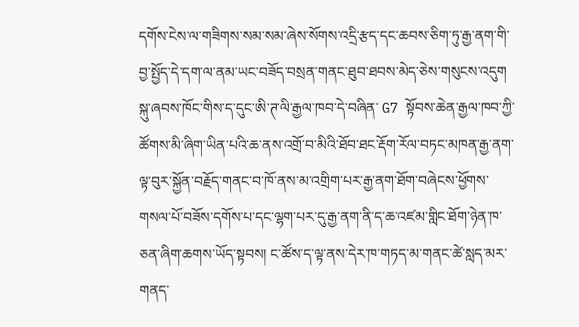དགོས་ངེས་ལ་གཟིགས་སམ་སམ་ཞེས་སོགས་འདྲི་རྩད་དང་ཆབས་ཅིག་ཏུ་རྒྱ་ནག་གི་བྱ་སྤྱོད་དེ་དག་ལ་ནམ་ཡང་བཟོད་བསྲན་གནང་ཐུབ་ཐབས་མེད་ཅེས་གསུངས་འདུག སྐུ་ཞབས་ཁོང་གིས་ད་དུང་ཨི་ཊ་ལི་རྒྱལ་ཁབ་དེ་བཞིན་ G7 སྟོབས་ཆེན་རྒྱལ་ཁབ་ཀྱི་ཚོགས་མི་ཞིག་ཡིན་པའི་ཆ་ནས་འགྲོ་བ་མིའི་ཐོབ་ཐང་རྡོག་རོལ་བཏང་མཁན་རྒྱ་ནག་ལྟ་བུར་སྐྱོན་བརྗོད་གནང་བ་ཁོ་ནས་མ་འགྲིག་པར་རྒྱ་ནག་ཐོག་བཞེངས་ཕྱོགས་གསལ་པོ་བཟོས་དགོས་པ་དང་ལྷག་པར་དུ་རྒྱ་ནག་ནི་ད་ཆ་འཛམ་གླིང་ཐོག་ཉེན་ཁ་ཅན་ཞིག་ཆགས་ཡོད་སྟབས། ང་ཚོས་ད་ལྟ་ནས་དེར་ཁ་གཏད་མ་གནང་ཚེ་སླད་མར་གནད་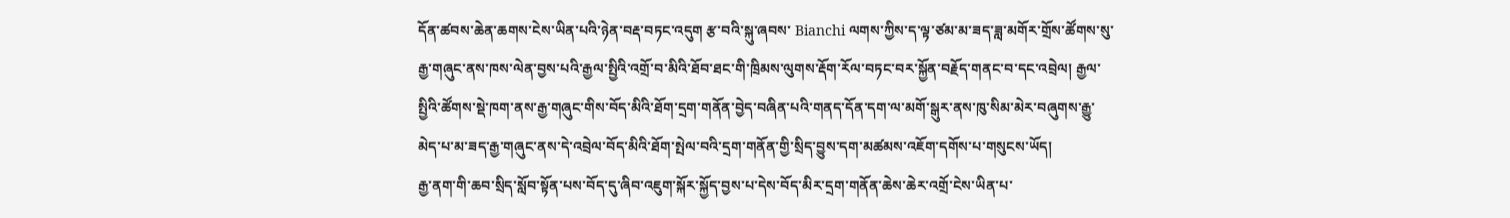དོན་ཚབས་ཆེན་ཆགས་ངེས་ཡིན་པའི་ཉེན་བརྡ་བཏང་འདུག རྩ་བའི་སྐུ་ཞབས་ Bianchi ལགས་ཀྱིས་ད་ལྟ་ཙམ་མ་ཟད་ཟླ་མགོར་གྲོས་ཚོགས་སུ་རྒྱ་གཞུང་ནས་ཁས་ལེན་བྱས་པའི་རྒྱལ་སྤྱིའི་འགྲོ་བ་མིའི་ཐོབ་ཐང་གི་ཁྲིམས་ལུགས་རྡོག་རོལ་བཏང་བར་སྐྱོན་བརྗོད་གནང་བ་དང་འབྲེལ། རྒྱལ་སྤྱིའི་ཚོགས་སྡེ་ཁག་ནས་རྒྱ་གཞུང་གིས་བོད་མིའི་ཐོག་དྲག་གནོན་བྱེད་བཞིན་པའི་གནད་དོན་དག་ལ་མགོ་སྒུར་ནས་ཁུ་སིམ་མེར་བཞུགས་རྒྱུ་མེད་པ་མ་ཟད་རྒྱ་གཞུང་ནས་དེ་འབྲེལ་བོད་མིའི་ཐོག་སྤེལ་བའི་དྲག་གནོན་གྱི་སྲིད་བྱུས་དག་མཚམས་འཇོག་དགོས་པ་གསུངས་ཡོད།
རྒྱ་ནག་གི་ཆབ་སྲིད་སློབ་སྟོན་པས་བོད་དུ་ཞིབ་འཇུག་སྐོར་སྐྱོད་བྱས་པ་དེས་བོད་མིར་དྲག་གནོན་ཆེས་ཆེར་འགྲོ་ངེས་ཡིན་པ་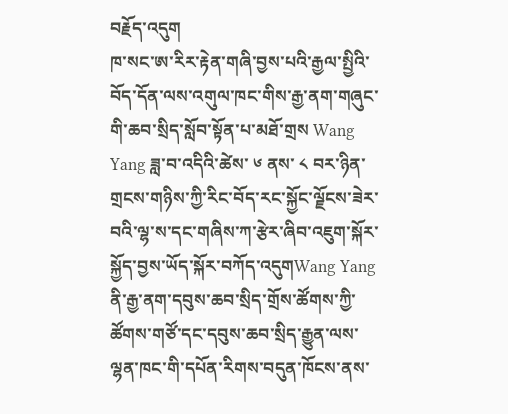བརྗོད་འདུག
ཁ་སང་ཨ་རིར་རྟེན་གཞི་བྱས་པའི་རྒྱལ་སྤྱིའི་བོད་དོན་ལས་འགུལ་ཁང་གིས་རྒྱ་ནག་གཞུང་གི་ཆབ་སྲིད་སློབ་སྟོན་པ་མཐོ་གྲས Wang Yang ཟླ་བ་འདིའི་ཚེས་ ༦ ནས་ ༨ བར་ཉིན་གྲངས་གཉིས་ཀྱི་རིང་བོད་རང་སྐྱོང་ལྗོངས་ཟེར་བའི་ལྷ་ས་དང་གཞིས་ཀ་རྩེར་ཞིབ་འཇུག་སྐོར་སྐྱོད་བྱས་ཡོད་སྐོར་བཀོད་འདུགWang Yang ནི་རྒྱ་ནག་དབུས་ཆབ་སྲིད་གྲོས་ཚོགས་ཀྱི་ཚོགས་གཙོ་དང་དབུས་ཆབ་སྲིད་རྒྱུན་ལས་ལྷན་ཁང་གི་དཔོན་རིགས་བདུན་ཁོངས་ནས་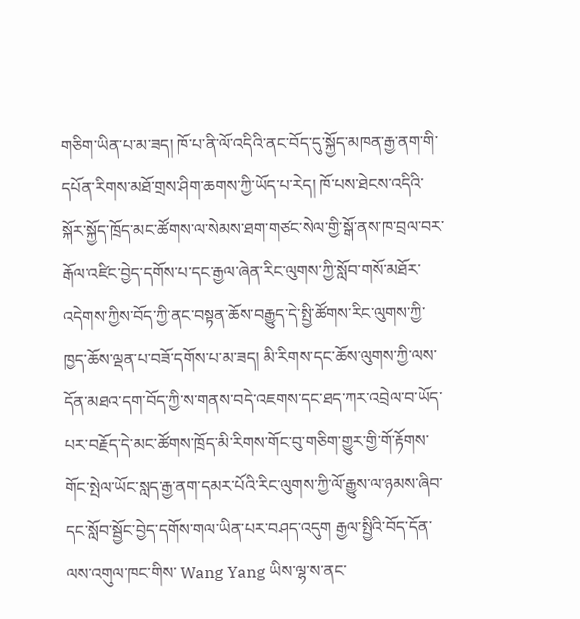གཅིག་ཡིན་པ་མ་ཟད། ཁོ་པ་ནི་ལོ་འདིའི་ནང་བོད་དུ་སྐྱོད་མཁན་རྒྱ་ནག་གི་དཔོན་རིགས་མཐོ་གྲས་ཤིག་ཆགས་ཀྱི་ཡོད་པ་རེད། ཁོ་པས་ཐེངས་འདིའི་སྐོར་སྐྱོད་ཁྲོད་མང་ཚོགས་ལ་སེམས་ཐག་གཙང་སེལ་གྱི་སྒོ་ནས་ཁ་བྲལ་བར་རྒོལ་འཛིང་བྱེད་དགོས་པ་དང་རྒྱལ་ཞེན་རིང་ལུགས་ཀྱི་སློབ་གསོ་མཐོར་འདེགས་ཀྱིས་བོད་ཀྱི་ནང་བསྟན་ཆོས་བརྒྱུད་དེ་སྤྱི་ཚོགས་རིང་ལུགས་ཀྱི་ཁྱད་ཆོས་ལྡན་པ་བཟོ་དགོས་པ་མ་ཟད། མི་རིགས་དང་ཆོས་ལུགས་ཀྱི་ལས་དོན་མཐའ་དག་བོད་ཀྱི་ས་གནས་བདེ་འཇགས་དང་ཐད་ཀར་འབྲེལ་བ་ཡོད་པར་བརྗོད་དེ་མང་ཚོགས་ཁྲོད་མི་རིགས་གོང་བུ་གཅིག་གྱུར་གྱི་གོ་རྟོགས་གོང་སྤེལ་ཡོང་སླད་རྒྱ་ནག་དམར་པོའི་རིང་ལུགས་ཀྱི་ལོ་རྒྱུས་ལ་ཉམས་ཞིབ་དང་སློབ་སྦྱོང་བྱེད་དགོས་གལ་ཡིན་པར་བཤད་འདུག རྒྱལ་སྤྱིའི་བོད་དོན་ལས་འགུལ་ཁང་གིས་ Wang Yang ཡིས་ལྷ་ས་ནང་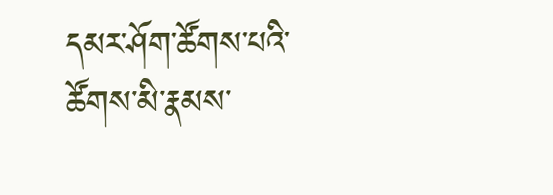དམར་ཤོག་ཚོགས་པའི་ཚོགས་མི་རྣམས་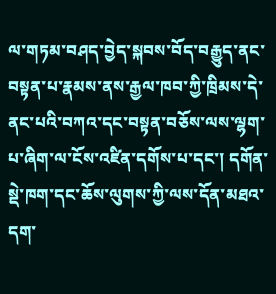ལ་གཏམ་བཤད་བྱེད་སྐབས་བོད་བརྒྱུད་ནང་བསྟན་པ་རྣམས་ནས་རྒྱལ་ཁབ་ཀྱི་ཁྲིམས་དེ་ནང་པའི་བཀའ་དང་བསྟན་བཅོས་ལས་ལྷག་པ་ཞིག་ལ་ངོས་འཛིན་དགོས་པ་དང་། དགོན་སྡེ་ཁག་དང་ཆོས་ལུགས་ཀྱི་ལས་དོན་མཐའ་དག་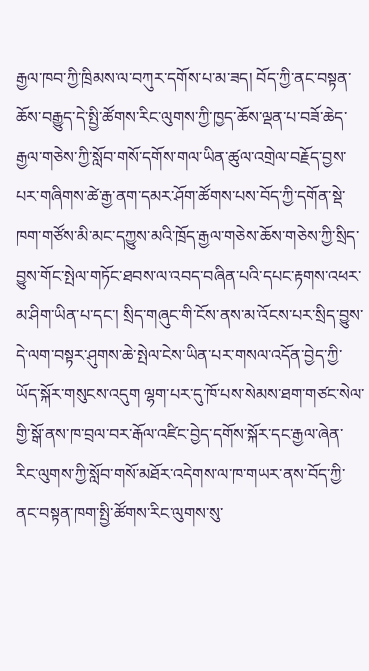རྒྱལ་ཁབ་ཀྱི་ཁྲིམས་ལ་བཀུར་དགོས་པ་མ་ཟད། བོད་ཀྱི་ནང་བསྟན་ཆོས་བརྒྱུད་དེ་སྤྱི་ཚོགས་རིང་ལུགས་ཀྱི་ཁྱད་ཆོས་ལྡན་པ་བཟོ་ཆེད་རྒྱལ་གཅེས་ཀྱི་སློབ་གསོ་དགོས་གལ་ཡིན་ཚུལ་འགྲེལ་བརྗོད་བྱས་པར་གཞིགས་ཚེ་རྒྱ་ནག་དམར་ཤོག་ཚོགས་པས་བོད་ཀྱི་དགོན་སྡེ་ཁག་གཙོས་མི་མང་དཀྱུས་མའི་ཁྲོད་རྒྱལ་གཅེས་ཆོས་གཅེས་ཀྱི་སྲིད་བྱུས་གོང་སྤེལ་གཏོང་ཐབས་ལ་འབད་བཞིན་པའི་དཔང་རྟགས་འཕར་མ་ཤིག་ཡིན་པ་དང་། སྲིད་གཞུང་གི་ངོས་ནས་མ་འོངས་པར་སྲིད་བྱུས་དེ་ལག་བསྟར་ཤུགས་ཆེ་སྤེལ་ངེས་ཡིན་པར་གསལ་འདོན་བྱེད་ཀྱི་ཡོད་སྐོར་གསུངས་འདུག ལྷག་པར་དུ་ཁོ་པས་སེམས་ཐག་གཙང་སེལ་གྱི་སྒོ་ནས་ཁ་བྲལ་བར་རྒོལ་འཛིང་བྱེད་དགོས་སྐོར་དང་རྒྱལ་ཞེན་རིང་ལུགས་ཀྱི་སློབ་གསོ་མཐོར་འདེགས་ལ་ཁ་གཡར་ནས་བོད་ཀྱི་ནང་བསྟན་ཁག་སྤྱི་ཚོགས་རིང་ལུགས་སུ་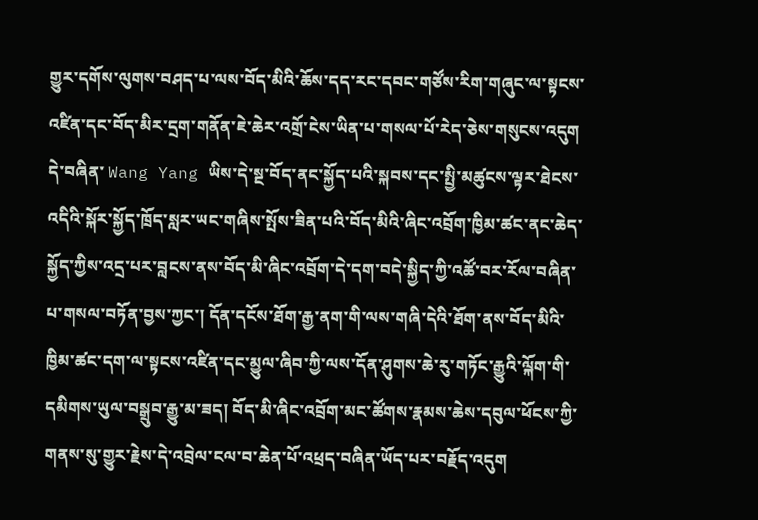གྱུར་དགོས་ལུགས་བཤད་པ་ལས་བོད་མིའི་ཆོས་དད་རང་དབང་གཙོས་རིག་གཞུང་ལ་སྟངས་འཛིན་དང་བོད་མིར་དྲག་གནོན་ཇེ་ཆེར་འགྲོ་ངེས་ཡིན་པ་གསལ་པོ་རེད་ཅེས་གསུངས་འདུག དེ་བཞིན་ Wang Yang ཡིས་དེ་སྔ་བོད་ནང་སྐྱོད་པའི་སྐབས་དང་སྤྱི་མཚུངས་ལྟར་ཐེངས་འདིའི་སྐོར་སྐྱོད་ཁྲོད་སླར་ཡང་གཞིས་སྤོས་ཟིན་པའི་བོད་མིའི་ཞིང་འབྲོག་ཁྱིམ་ཚང་ནང་ཆེད་སྐྱོད་ཀྱིས་འདྲ་པར་བླངས་ནས་བོད་མི་ཞིང་འབྲོག་དེ་དག་བདེ་སྐྱིད་ཀྱི་འཚོ་བར་རོལ་བཞིན་པ་གསལ་བཏོན་བྱས་ཀྱང་། དོན་དངོས་ཐོག་རྒྱ་ནག་གི་ལས་གཞི་དེའི་ཐོག་ནས་བོད་མིའི་ཁྱིམ་ཚང་དག་ལ་སྟངས་འཛིན་དང་མྱུལ་ཞིབ་ཀྱི་ལས་དོན་ཤུགས་ཆེ་རུ་གཏོང་རྒྱུའི་ལྐོག་གི་དམིགས་ཡུལ་བསྒྲུབ་རྒྱུ་མ་ཟད། བོད་མི་ཞིང་འབྲོག་མང་ཚོགས་རྣམས་ཆེས་དབུལ་ཕོངས་ཀྱི་གནས་སུ་གྱུར་རྗེས་དེ་འབྲེལ་ངལ་བ་ཆེན་པོ་འཕྲད་བཞིན་ཡོད་པར་བརྗོད་འདུག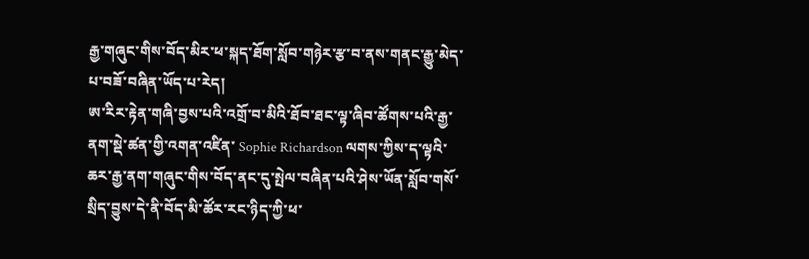རྒྱ་གཞུང་གིས་བོད་མིར་ཕ་སྐད་ཐོག་སློབ་གཉེར་རྩ་བ་ནས་གནང་རྒྱུ་མེད་པ་བཟོ་བཞིན་ཡོད་པ་རེད།
ཨ་རིར་རྟེན་གཞི་བྱས་པའི་འགྲོ་བ་མིའི་ཐོབ་ཐང་ལྟ་ཞིབ་ཚོགས་པའི་རྒྱ་ནག་སྡེ་ཚན་གྱི་འགན་འཛིན་ Sophie Richardson ལགས་ཀྱིས་ད་ལྟའི་ཆར་རྒྱ་ནག་གཞུང་གིས་བོད་ནང་དུ་སྤེལ་བཞིན་པའི་ཤེས་ཡོན་སློབ་གསོ་སྲིད་བྱུས་དེ་ནི་བོད་མི་ཚོར་རང་ཉིད་ཀྱི་ཕ་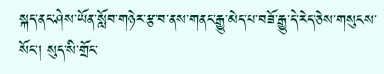སྐད་ནང་ཤེས་ཡོན་སློབ་གཉེར་རྩ་བ་ནས་གནང་རྒྱུ་མེད་པ་བཟོ་རྒྱུ་དེ་རེད་ཅེས་གསུངས་སོང་། སུད་སི་གྲོང་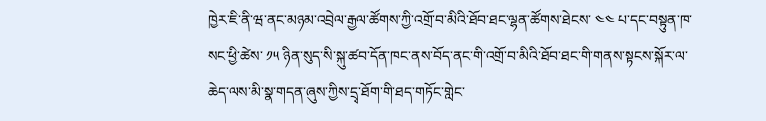ཁྱེར་ཇི་ནི་ཝ་ནང་མཉམ་འབྲེལ་རྒྱལ་ཚོགས་ཀྱི་འགྲོ་བ་མིའི་ཐོབ་ཐང་ལྷན་ཚོགས་ཐེངས་ ༤༤ པ་དང་བསྟུན་ཁ་སང་ཕྱི་ཚེས་ ༡༥ ཉིན་སུད་སི་སྐུ་ཚབ་དོན་ཁང་ནས་བོད་ནང་གི་འགྲོ་བ་མིའི་ཐོབ་ཐང་གི་གནས་སྟངས་སྐོར་ལ་ཆེད་ལས་མི་སྣ་གདན་ཞུས་ཀྱིས་དྲྭ་ཐོག་གི་ཐད་གཏོང་གླེང་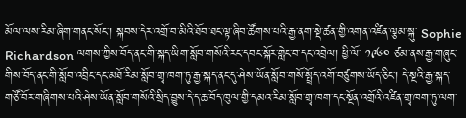མོལ་ལས་རིམ་ཞིག་གནང་སོང་། སྐབས་དེར་འགྲོ་བ་མིའི་ཐོབ་ཐང་ལྟ་ཞིབ་ཚོགས་པའི་རྒྱ་ནག་སྡེ་ཚན་གྱི་འགན་འཛིན་ལྕམ་སྐུ་ Sophie Richardson ལགས་ཀྱིས་བོད་ནང་གི་སྐད་ཡིག་སློབ་གསོའི་རང་དབང་སྐོར་གླེང་བ་དང་འབྲེལ། ཕྱི་ལོ་ ༡༩༦༠ ཙམ་ནས་རྒྱ་གཞུང་གིས་བོད་ནང་གི་སློབ་འབྲིང་དང་མཐོ་རིམ་སློབ་གྲྭ་ཁག་ཏུ་རྒྱ་སྐད་ནང་དུ་ཤེས་ཡོན་སློབ་གསོ་སྤྲོད་འགོ་བཙུགས་ཡོད་ཅིང་། དེ་སྔའི་རྒྱ་སྐད་གཙོ་བོར་གཞིགས་པའི་ཤེས་ཡོན་སློབ་གསོའི་སྲིད་བྱུས་དེ་ད་ཆ་བོད་ཁུལ་གྱི་དམའ་རིམ་སློབ་གྲྭ་ཁག་དང་སྔོན་འགྲོའི་འཛིན་གྲྭ་ཁག་ཏུ་ལག་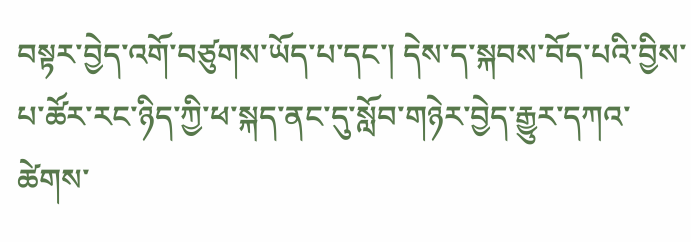བསྟར་བྱེད་འགོ་བཙུགས་ཡོད་པ་དང་། དེས་ད་སྐབས་བོད་པའི་བྱིས་པ་ཚོར་རང་ཉིད་ཀྱི་ཕ་སྐད་ནང་དུ་སློབ་གཉེར་བྱེད་རྒྱུར་དཀའ་ཚེགས་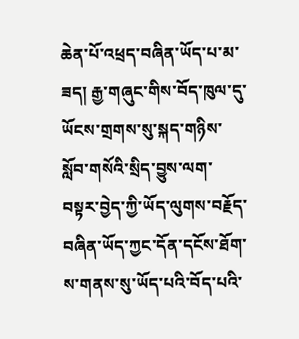ཆེན་པོ་འཕྲད་བཞིན་ཡོད་པ་མ་ཟད། རྒྱ་གཞུང་གིས་བོད་ཁུལ་དུ་ཡོངས་གྲགས་སུ་སྐད་གཉིས་སློབ་གསོའི་སྲིད་བྱུས་ལག་བསྟར་བྱེད་ཀྱི་ཡོད་ལུགས་བརྗོད་བཞིན་ཡོད་ཀྱང་དོན་དངོས་ཐོག་ས་གནས་སུ་ཡོད་པའི་བོད་པའི་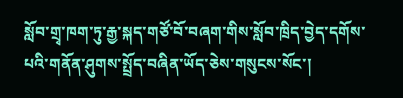སློབ་གྲྭ་ཁག་ཏུ་རྒྱ་སྐད་གཙོ་བོ་བཞག་གིས་སློབ་ཁྲིད་བྱེད་དགོས་པའི་གནོན་ཤུགས་སྤྲོད་བཞིན་ཡོད་ཅེས་གསུངས་སོང་།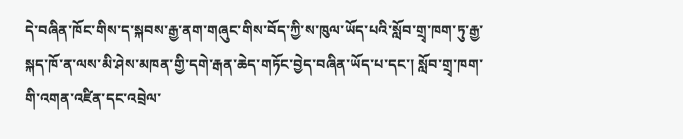དེ་བཞིན་ཁོང་གིས་ད་སྐབས་རྒྱ་ནག་གཞུང་གིས་བོད་ཀྱི་ས་ཁུལ་ཡོད་པའི་སློབ་གྲྭ་ཁག་ཏུ་རྒྱ་སྐད་ཁོ་ན་ལས་མི་ཤེས་མཁན་གྱི་དགེ་རྒན་ཆེད་གཏོང་བྱེད་བཞིན་ཡོད་པ་དང་། སློབ་གྲྭ་ཁག་གི་འགན་འཛིན་དང་འབྲེལ་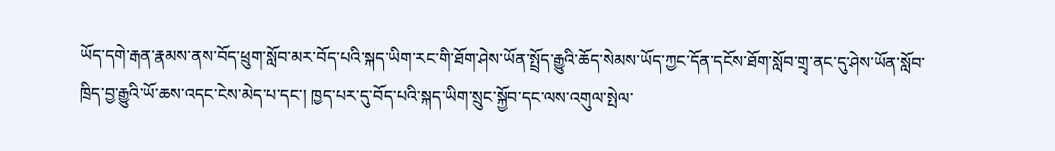ཡོད་དགེ་རྒན་རྣམས་ནས་བོད་ཕྲུག་སློབ་མར་བོད་པའི་སྐད་ཡིག་རང་གི་ཐོག་ཤེས་ཡོན་སྤྲོད་རྒྱུའི་ཆོད་སེམས་ཡོད་ཀྱང་དོན་དངོས་ཐོག་སློབ་གྲྭ་ནང་དུ་ཤེས་ཡོན་སློབ་ཁྲིད་བྱ་རྒྱུའི་ཡོ་ཆས་འདང་ངེས་མེད་པ་དང་། ཁྱད་པར་དུ་བོད་པའི་སྐད་ཡིག་སྲུང་སྐྱོབ་དང་ལས་འགུལ་སྤེལ་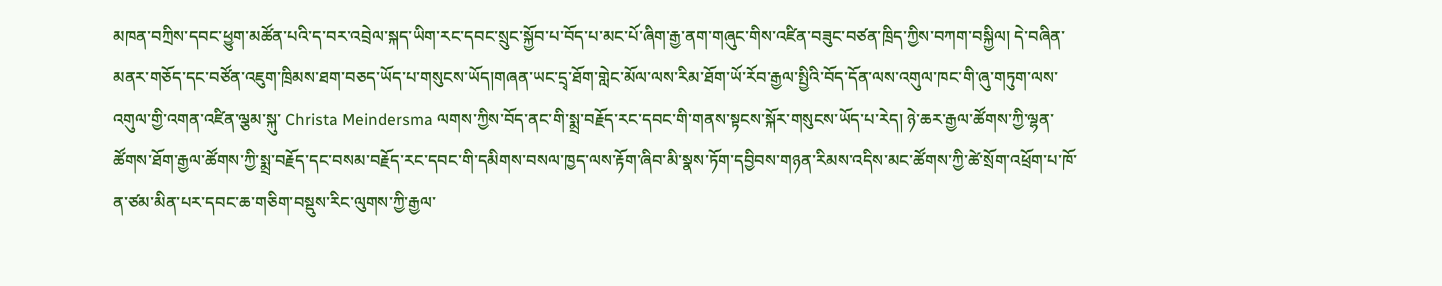མཁན་བཀྲིས་དབང་ཕྱུག་མཚོན་པའི་ད་བར་འབྲེལ་སྐད་ཡིག་རང་དབང་སྲུང་སྐྱོབ་པ་བོད་པ་མང་པོ་ཞིག་རྒྱ་ནག་གཞུང་གིས་འཛིན་བཟུང་བཙན་ཁྲིད་ཀྱིས་བཀག་བསྐྱིལ། དེ་བཞིན་མནར་གཅོད་དང་བཙོན་འཇུག་ཁྲིམས་ཐག་བཅད་ཡོད་པ་གསུངས་ཡོད།གཞན་ཡང་དྲྭ་ཐོག་གླེང་མོལ་ལས་རིམ་ཐོག་ཡོ་རོབ་རྒྱལ་སྤྱིའི་བོད་དོན་ལས་འགུལ་ཁང་གི་ཞུ་གཏུག་ལས་འགུལ་གྱི་འགན་འཛིན་ལྕམ་སྐུ་ Christa Meindersma ལགས་ཀྱིས་བོད་ནང་གི་སྨྲ་བརྗོད་རང་དབང་གི་གནས་སྟངས་སྐོར་གསུངས་ཡོད་པ་རེད། ཉེ་ཆར་རྒྱལ་ཚོགས་ཀྱི་ལྷན་ཚོགས་ཐོག་རྒྱལ་ཚོགས་ཀྱི་སྨྲ་བརྗོད་དང་བསམ་བརྗོད་རང་དབང་གི་དམིགས་བསལ་ཁྱད་ལས་རྟོག་ཞིབ་མི་སྣས་ཏོག་དབྱིབས་གཉན་རིམས་འདིས་མང་ཚོགས་ཀྱི་ཚེ་སྲོག་འཕྲོག་པ་ཁོ་ན་ཙམ་མིན་པར་དབང་ཆ་གཅིག་བསྡུས་རིང་ལུགས་ཀྱི་རྒྱལ་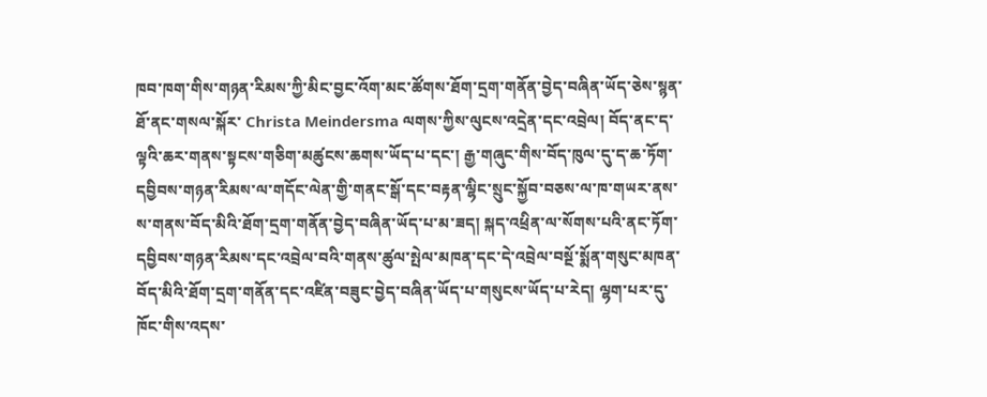ཁབ་ཁག་གིས་གཉན་རིམས་ཀྱི་མིང་བྱང་འོག་མང་ཚོགས་ཐོག་དྲག་གནོན་བྱེད་བཞིན་ཡོད་ཅེས་སྙན་ཐོ་ནང་གསལ་སྐོར་ Christa Meindersma ལགས་ཀྱིས་ལུངས་འདྲེན་དང་འབྲེལ། བོད་ནང་ད་ལྟའི་ཆར་གནས་སྟངས་གཅིག་མཚུངས་ཆགས་ཡོད་པ་དང་། རྒྱ་གཞུང་གིས་བོད་ཁུལ་དུ་ད་ཆ་ཏོག་དབྱིབས་གཉན་རིམས་ལ་གདོང་ལེན་གྱི་གནང་སྒོ་དང་བརྟན་ལྷིང་སྲུང་སྐྱོབ་བཅས་ལ་ཁ་གཡར་ནས་ས་གནས་བོད་མིའི་ཐོག་དྲག་གནོན་བྱེད་བཞིན་ཡོད་པ་མ་ཟད། སྐད་འཕྲིན་ལ་སོགས་པའི་ནང་ཏོག་དབྱིབས་གཉན་རིམས་དང་འབྲེལ་བའི་གནས་ཚུལ་སྤེལ་མཁན་དང་དེ་འབྲེལ་བསྔོ་སྨོན་གསུང་མཁན་བོད་མིའི་ཐོག་དྲག་གནོན་དང་འཛིན་བཟུང་བྱེད་བཞིན་ཡོད་པ་གསུངས་ཡོད་པ་རེད། ལྷག་པར་དུ་ཁོང་གིས་འདས་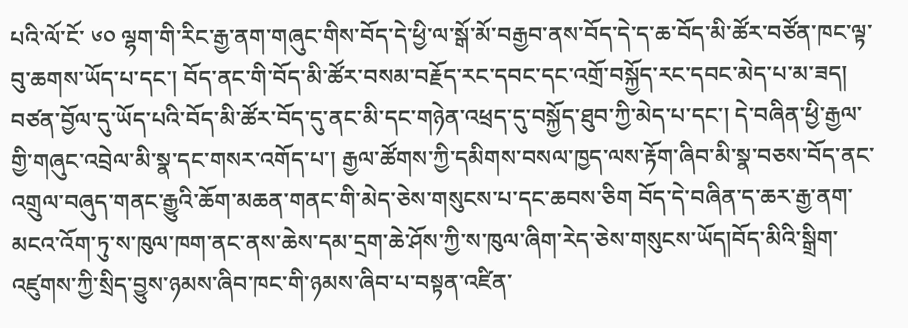པའི་ལོ་ངོ་ ༦༠ ལྷག་གི་རིང་རྒྱ་ནག་གཞུང་གིས་བོད་དེ་ཕྱི་ལ་སྒོ་མོ་བརྒྱབ་ནས་བོད་དེ་ད་ཆ་བོད་མི་ཚོར་བཙོན་ཁང་ལྟ་བུ་ཆགས་ཡོད་པ་དང་། བོད་ནང་གི་བོད་མི་ཚོར་བསམ་བརྗོད་རང་དབང་དང་འགྲོ་བསྐྱོད་རང་དབང་མེད་པ་མ་ཟད། བཙན་བྱོལ་དུ་ཡོད་པའི་བོད་མི་ཚོར་བོད་དུ་ནང་མི་དང་གཉེན་འཕྲད་དུ་བསྐྱོད་ཐུབ་ཀྱི་མེད་པ་དང་། དེ་བཞིན་ཕྱི་རྒྱལ་གྱི་གཞུང་འབྲེལ་མི་སྣ་དང་གསར་འགོད་པ་། རྒྱལ་ཚོགས་ཀྱི་དམིགས་བསལ་ཁྱད་ལས་རྟོག་ཞིབ་མི་སྣ་བཅས་བོད་ནང་འགྲུལ་བཞུད་གནང་རྒྱུའི་ཆོག་མཆན་གནང་གི་མེད་ཅེས་གསུངས་པ་དང་ཆབས་ཅིག བོད་དེ་བཞིན་ད་ཆར་རྒྱ་ནག་མངའ་འོག་ཏུ་ས་ཁུལ་ཁག་ནང་ནས་ཆེས་དམ་དྲག་ཆེ་ཤོས་ཀྱི་ས་ཁུལ་ཞིག་རེད་ཅེས་གསུངས་ཡོད།བོད་མིའི་སྒྲིག་འཛུགས་ཀྱི་སྲིད་བྱུས་ཉམས་ཞིབ་ཁང་གི་ཉམས་ཞིབ་པ་བསྟན་འཛིན་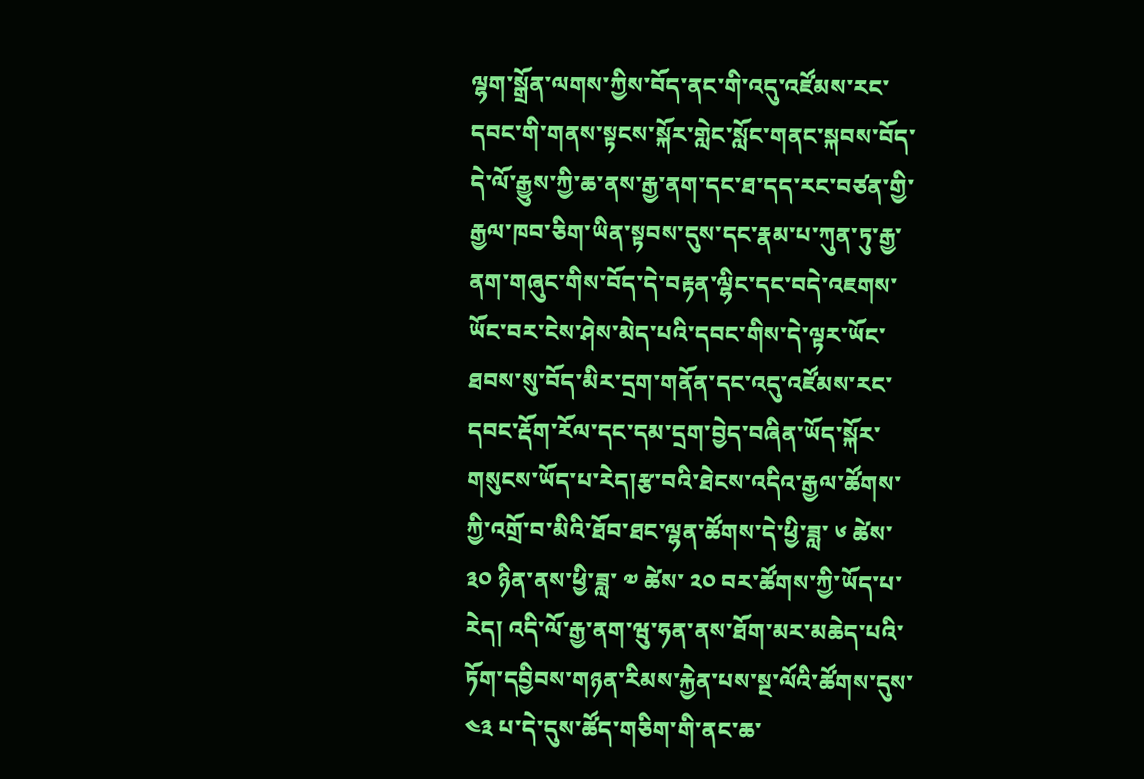ལྷག་སྒྲོན་ལགས་ཀྱིས་བོད་ནང་གི་འདུ་འཛོམས་རང་དབང་གི་གནས་སྟངས་སྐོར་གླེང་སློང་གནང་སྐབས་བོད་དེ་ལོ་རྒྱུས་ཀྱི་ཆ་ནས་རྒྱ་ནག་དང་ཐ་དད་རང་བཙན་གྱི་རྒྱལ་ཁབ་ཅིག་ཡིན་སྟབས་དུས་དང་རྣམ་པ་ཀུན་ཏུ་རྒྱ་ནག་གཞུང་གིས་བོད་དེ་བརྟན་ལྷིང་དང་བདེ་འཇགས་ཡོང་བར་ངེས་ཤེས་མེད་པའི་དབང་གིས་དེ་ལྟར་ཡོང་ཐབས་སུ་བོད་མིར་དྲག་གནོན་དང་འདུ་འཛོམས་རང་དབང་རྡོག་རོལ་དང་དམ་དྲག་བྱེད་བཞིན་ཡོད་སྐོར་གསུངས་ཡོད་པ་རེད།རྩ་བའི་ཐེངས་འདིའ་རྒྱལ་ཚོགས་ཀྱི་འགྲོ་བ་མིའི་ཐོབ་ཐང་ལྷན་ཚོགས་དེ་ཕྱི་ཟླ་ ༦ ཚེས་ ༣༠ ཉིན་ནས་ཕྱི་ཟླ་ ༧ ཚེས་ ༢༠ བར་ཚོགས་ཀྱི་ཡོད་པ་རེད། འདི་ལོ་རྒྱ་ནག་ཝུ་ཧན་ནས་ཐོག་མར་མཆེད་པའི་ཏོག་དབྱིབས་གཉན་རིམས་རྐྱེན་པས་སྔ་ལོའི་ཚོགས་དུས་ ༤༣ པ་དེ་དུས་ཚོད་གཅིག་གི་ནང་ཆ་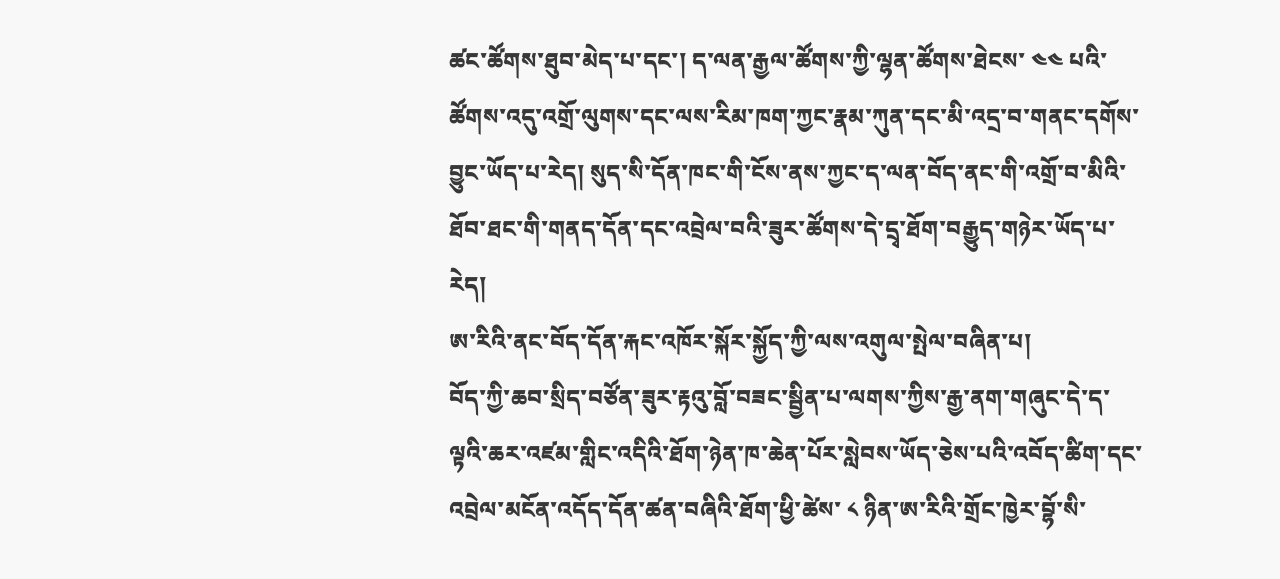ཚང་ཚོགས་ཐུབ་མེད་པ་དང་། ད་ལན་རྒྱལ་ཚོགས་ཀྱི་ལྷན་ཚོགས་ཐེངས་ ༤༤ པའི་ཚོགས་འདུ་འགྲོ་ལུགས་དང་ལས་རིམ་ཁག་ཀྱང་རྣམ་ཀུན་དང་མི་འདྲ་བ་གནང་དགོས་བྱུང་ཡོད་པ་རེད། སུད་སི་དོན་ཁང་གི་ངོས་ནས་ཀྱང་ད་ལན་བོད་ནང་གི་འགྲོ་བ་མིའི་ཐོབ་ཐང་གི་གནད་དོན་དང་འབྲེལ་བའི་ཟུར་ཚོགས་དེ་དྲྭ་ཐོག་བརྒྱུད་གཉེར་ཡོད་པ་རེད།
ཨ་རིའི་ནང་བོད་དོན་རྐང་འཁོར་སྐོར་སྐྱོད་ཀྱི་ལས་འགུལ་སྤེལ་བཞིན་པ།
བོད་ཀྱི་ཆབ་སྲིད་བཙོན་ཟུར་རྟའུ་བློ་བཟང་སྦྱིན་པ་ལགས་ཀྱིས་རྒྱ་ནག་གཞུང་དེ་ད་ལྟའི་ཆར་འཛམ་གླིང་འདིའི་ཐོག་ཉེན་ཁ་ཆེན་པོར་སླེབས་ཡོད་ཅེས་པའི་འབོད་ཚིག་དང་འབྲེལ་མངོན་འདོད་དོན་ཚན་བཞིའི་ཐོག་ཕྱི་ཚེས་ ༨ ཉིན་ཨ་རིའི་གྲོང་ཁྱེར་བྷོ་སི་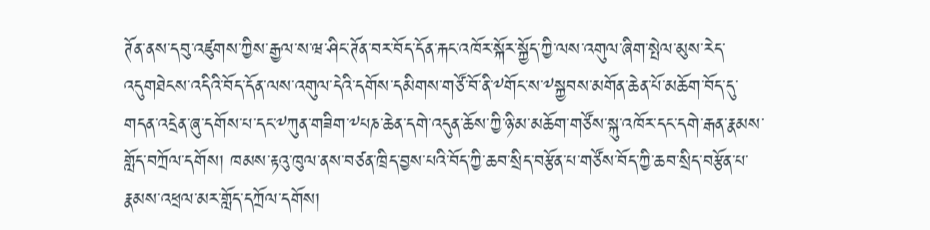ཊོན་ནས་དབུ་འཛུགས་ཀྱིས་རྒྱལ་ས་ཝ་ཤིང་ཊོན་བར་བོད་དོན་རྐང་འཁོར་སྐོར་སྐྱོད་ཀྱི་ལས་འགུལ་ཞིག་སྤེལ་མུས་རེད་འདུགཐེངས་འདིའི་བོད་དོན་ལས་འགུལ་དེའི་དགོས་དམིགས་གཙོ་བོ་ནི་༸གོང་ས་༸སྐྱབས་མགོན་ཆེན་པོ་མཆོག་བོད་དུ་གདན་འདྲེན་ཞུ་དགོས་པ་དང་༸ཀུན་གཟིག་༸པཎ་ཆེན་དགེ་འདུན་ཆོས་ཀྱི་ཉི་མ་མཆོག་གཙོས་སྐུ་འཁོར་དང་དགེ་རྒན་རྣམས་གློད་བཀྲོལ་དགོས། ཁམས་རྟའུ་ཁུལ་ནས་བཙན་ཁྲིད་བྱས་པའི་བོད་ཀྱི་ཆབ་སྲིད་བརྩོན་པ་གཙོས་བོད་ཀྱི་ཆབ་སྲིད་བརྩོན་པ་རྣམས་འཕྲལ་མར་གློད་དཀྲོལ་དགོས།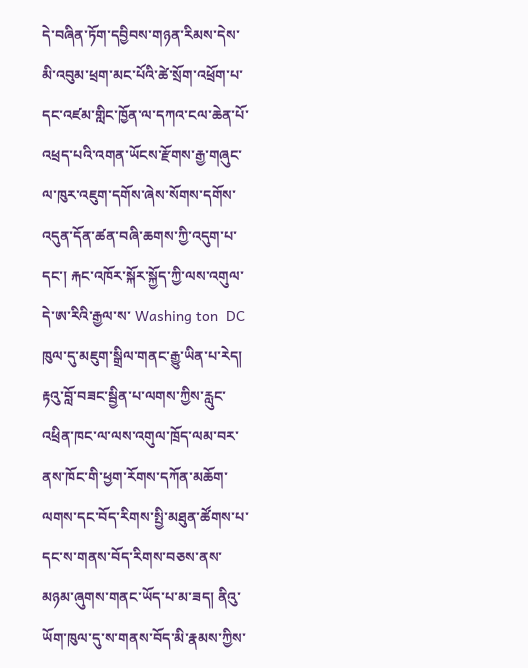དེ་བཞིན་ཏོག་དབྱིབས་གཉན་རིམས་དེས་མི་འབུམ་ཕྲག་མང་པོའི་ཚེ་སྲོག་འཕྲོག་པ་དང་འཛམ་གླིང་ཁྱོན་ལ་དཀའ་ངལ་ཆེན་པོ་འཕྲད་པའི་འགན་ཡོངས་རྫོགས་རྒྱ་གཞུང་ལ་ཁུར་འཇུག་དགོས་ཞེས་སོགས་དགོས་འདུན་དོན་ཚན་བཞི་ཆགས་ཀྱི་འདུག་པ་དང་། རྐང་འཁོར་སྐོར་སྐྱོད་ཀྱི་ལས་འགུལ་དེ་ཨ་རིའི་རྒྱལ་ས་ Washing ton  DC ཁུལ་དུ་མཇུག་སྒྲིལ་གནང་རྒྱུ་ཡིན་པ་རེད། རྟའུ་བློ་བཟང་སྦྱིན་པ་ལགས་ཀྱིས་རླུང་འཕྲིན་ཁང་ལ་ལས་འགུལ་ཁྲོད་ལམ་བར་ནས་ཁོང་གི་ཕྱག་རོགས་དཀོན་མཆོག་ལགས་དང་བོད་རིགས་སྤྱི་མཐུན་ཚོགས་པ་དང་ས་གནས་བོད་རིགས་བཅས་ནས་མཉམ་ཞུགས་གནང་ཡོད་པ་མ་ཟད། ནིའུ་ཡོག་ཁུལ་དུ་ས་གནས་བོད་མི་རྣམས་ཀྱིས་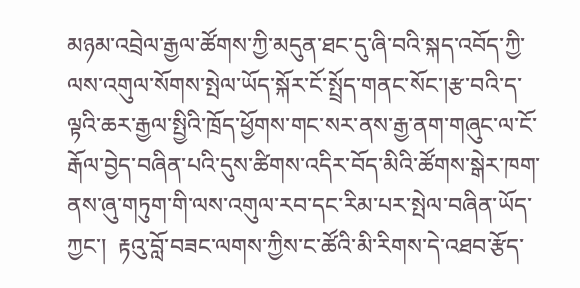མཉམ་འབྲེལ་རྒྱལ་ཚོགས་ཀྱི་མདུན་ཐང་དུ་ཞི་བའི་སྐད་འབོད་ཀྱི་ལས་འགུལ་སོགས་སྤེལ་ཡོད་སྐོར་ངོ་སྤྲོད་གནང་སོང་།རྩ་བའི་ད་ལྟའི་ཆར་རྒྱལ་སྤྱིའི་ཁྲོད་ཕྱོགས་གང་སར་ནས་རྒྱ་ནག་གཞུང་ལ་ངོ་རྒོལ་བྱེད་བཞིན་པའི་དུས་ཚིགས་འདིར་བོད་མིའི་ཚོགས་སྒེར་ཁག་ནས་ཞུ་གཏུག་གི་ལས་འགུལ་རབ་དང་རིམ་པར་སྤེལ་བཞིན་ཡོད་ཀྱང་།  རྟའུ་བློ་བཟང་ལགས་ཀྱིས་ང་ཚོའི་མི་རིགས་དེ་འཐབ་རྩོད་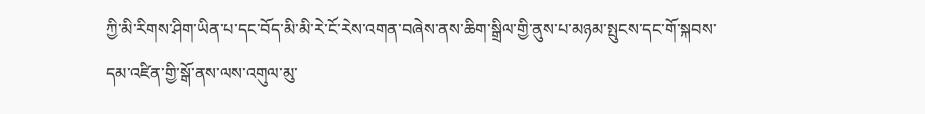ཀྱི་མི་རིགས་ཤིག་ཡིན་པ་དང་བོད་མི་མི་རེ་ངོ་རེས་འགན་བཞེས་ནས་ཆིག་སྒྲིལ་གྱི་ནུས་པ་མཉམ་སྤུངས་དང་གོ་སྐབས་དམ་འཛིན་གྱི་སྒོ་ནས་ལས་འགུལ་མུ་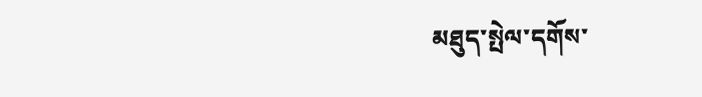མཐུད་སྤེལ་དགོས་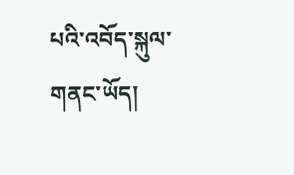པའི་འབོད་སྐུལ་གནང་ཡོད།